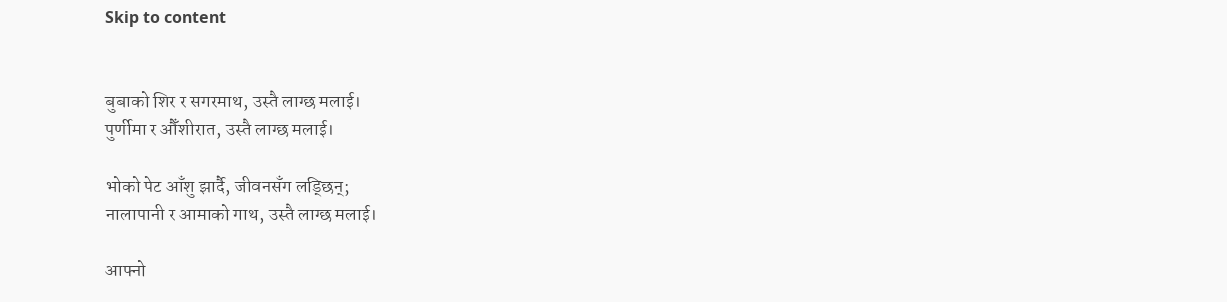Skip to content


बुबाको शिर र सगरमाथ, उस्तै लाग्छ मलाई।
पुर्णीमा र औँशीरात, उस्तै लाग्छ मलाई।

भोको पेट आँशु झार्दै, जीवनसँग लड्छिन्;
नालापानी र आमाको गाथ, उस्तै लाग्छ मलाई।

आफ्नो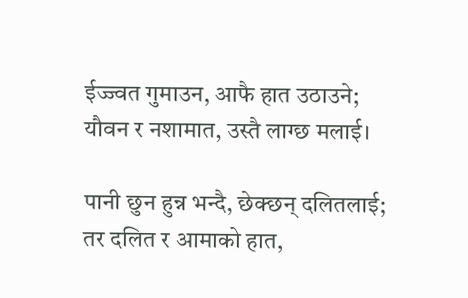ईज्ज्वत गुमाउन, आफै हात उठाउने;
यौवन र नशामात, उस्तै लाग्छ मलाई।

पानी छुन हुन्न भन्दै, छेक्छन् दलितलाई;
तर दलित र आमाको हात,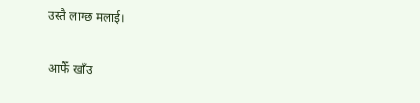उस्तै लाग्छ मलाई।

आफैँ खाँउ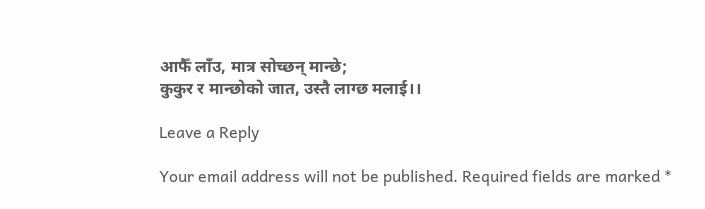आफैँ लाँउ, मात्र सोच्छन् मान्छे;
कुकुर र मान्छोको जात, उस्तै लाग्छ मलाई।।

Leave a Reply

Your email address will not be published. Required fields are marked *